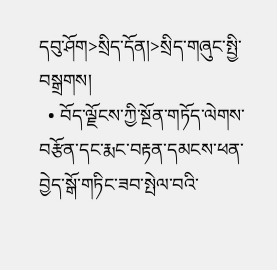དབུ་ཤོག>སྲིད་དོན།>སྲིད་གཞུང་སྤྱི་བསྒྲགས།
  • བོད་ལྗོངས་ཀྱི་སྔོན་གཏོད་ལེགས་བརྩོན་དང་རྨང་བརྟན་དམངས་ཕན་བྱེད་སྒོ་གཏིང་ཟབ་སྤེལ་བའི་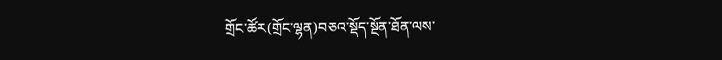གྲོང་ཚོར(གྲོང་ལྷན)བཅའ་སྡོད་སྔོན་ཐོན་ལས་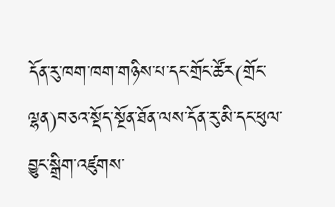དོན་རུ་ཁག་ཁག་གཉིས་པ་དང་གྲོང་ཚོར(གྲོང་ལྷན)བཅའ་སྡོད་སྔོན་ཐོན་ལས་དོན་རུ་མི་དང་ཕུལ་བྱུང་སྒྲིག་འཛུགས་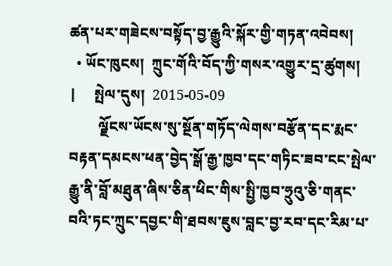ཚན་པར་གཟེངས་བསྟོད་བྱ་རྒྱུའི་སྐོར་གྱི་གཏན་འབེབས།
  • ཡོང་ཁུངས།  ཀྲུང་གོའི་བོད་ཀྱི་གསར་འགྱུར་དྲ་ཚུགས།   |     སྤེལ་དུས།  2015-05-09
        ལྗོངས་ཡོངས་སུ་སྔོན་གཏོད་ལེགས་བརྩོན་དང་རྨང་བརྟན་དམངས་ཕན་བྱེད་སྒོ་རྒྱ་ཁྱབ་དང་གཏིང་ཟབ་ངང་སྤེལ་རྒྱུ་ནི་བློ་མཐུན་ཞིས་ཅིན་ཕིང་གིས་སྤྱི་ཁྱབ་ཧྲུའུ་ཅི་གནང་བའི་ཏང་ཀྲུང་དབྱང་གི་ཐབས་ཇུས་བླང་བྱ་རབ་དང་རིམ་པ་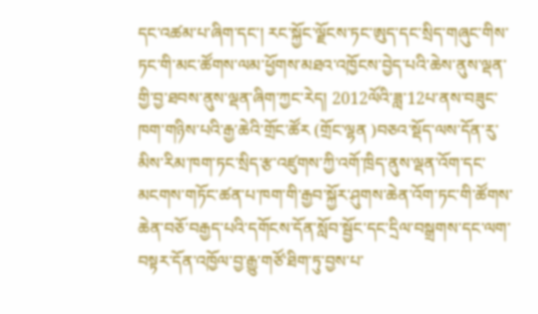དང་འཚམ་པ་ཞིག་དང་། རང་སྐྱོང་ལྗོངས་ཏང་ཨུད་དང་སྲིད་གཞུང་གིས་ཏང་གི་མང་ཚོགས་ལམ་ཕྱོགས་མཐའ་འཁྱོངས་བྱེད་པའི་ཆེས་ནུས་ལྡན་གྱི་བྱ་ཐབས་ནུས་ལྡན་ཞིག་ཀྱང་རེད། 2012ལོའི་ཟླ་12པ་ནས་བཟུང་ཁག་གཉིས་པའི་རྒྱ་ཆེའི་གྲོང་ཚོར (གྲོང་ལྷན )བཅའ་སྡོད་ལས་དོན་རུ་མིས་རིམ་ཁག་ཏང་སྲིད་རྩ་འཛུགས་ཀྱི་འགོ་ཁྲིད་ནུས་ལྡན་འོག་དང་མངགས་གཏོང་ཚན་པ་ཁག་གི་རྒྱབ་སྐྱོར་ཤུགས་ཆེན་འོག་ཏང་གི་ཚོགས་ཆེན་བཅོ་བརྒྱད་པའི་དགོངས་དོན་སློབ་སྦྱོང་དང་དྲིལ་བསྒྲགས་དང་ལག་བསྟར་དོན་འཁྱོལ་བྱ་རྒྱུ་གཙོ་ཐིག་ཏུ་བྱས་པ་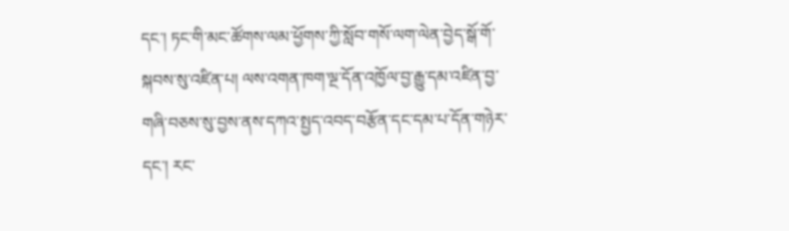དང་། ཏང་གི་མང་ཚོགས་ལམ་ཕྱོགས་ཀྱི་སློབ་གསོ་ལག་ལེན་བྱེད་སྒོ་གོ་སྐབས་སུ་འཛིན་པ། ལས་འགན་ཁག་ལྔ་དོན་འཁྱོལ་བྱ་རྒྱུ་དམ་འཛིན་བྱ་གཞི་བཅས་སུ་བྱས་ནས་དཀའ་སྤྱད་འབད་བརྩོན་དང་དམ་པ་དོན་གཉེར་དང་། རང་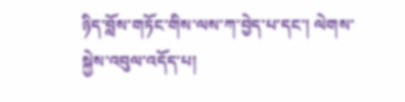ཉིད་བློས་གཏོང་གིས་ལས་ཀ་བྱེད་པ་དང་། ལེགས་སྐྱེས་འབུལ་འདོད་པ།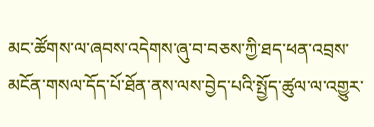མང་ཚོགས་ལ་ཞབས་འདེགས་ཞུ་བ་བཅས་ཀྱི་ཐད་ཕན་འབྲས་མངོན་གསལ་དོད་པོ་ཐོན་ནས་ལས་བྱེད་པའི་སྤྱོད་ཚུལ་ལ་འགྱུར་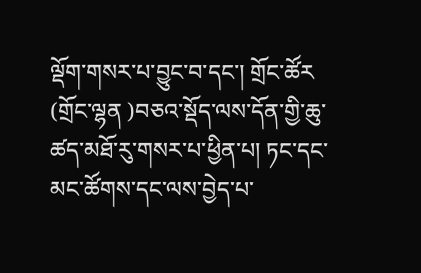ལྡོག་གསར་པ་བྱུང་བ་དང་། གྲོང་ཚོར (གྲོང་ལྷན )བཅའ་སྡོད་ལས་དོན་གྱི་ཆུ་ཚད་མཐོ་རུ་གསར་པ་ཕྱིན་པ། ཏང་དང་མང་ཚོགས་དང་ལས་བྱེད་པ་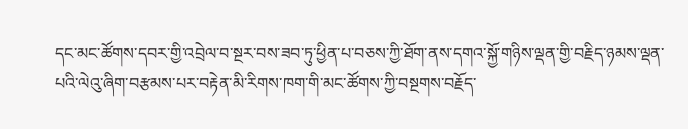དང་མང་ཚོགས་དབར་གྱི་འབྲེལ་བ་སྔར་བས་ཟབ་ཏུ་ཕྱིན་པ་བཅས་ཀྱི་ཐོག་ནས་དགའ་སྐྱོ་གཉིས་ལྡན་གྱི་བརྗིད་ཉམས་ལྡན་པའི་ལེའུ་ཞིག་བརྩམས་པར་བརྟེན་མི་རིགས་ཁག་གི་མང་ཚོགས་ཀྱི་བསྔགས་བརྗོད་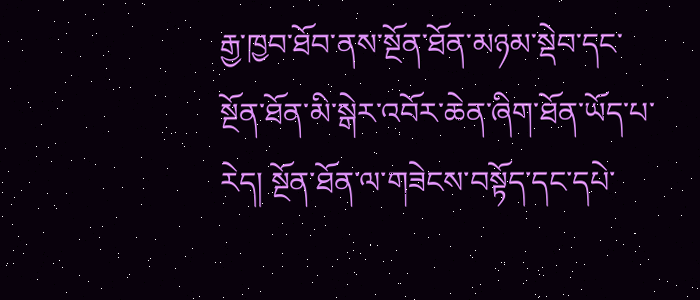རྒྱ་ཁྱབ་ཐོབ་ནས་སྔོན་ཐོན་མཉམ་སྡེབ་དང་སྔོན་ཐོན་མི་སྒེར་འབོར་ཆེན་ཞིག་ཐོན་ཡོད་པ་རེད། སྔོན་ཐོན་ལ་གཟེངས་བསྟོད་དང་དཔེ་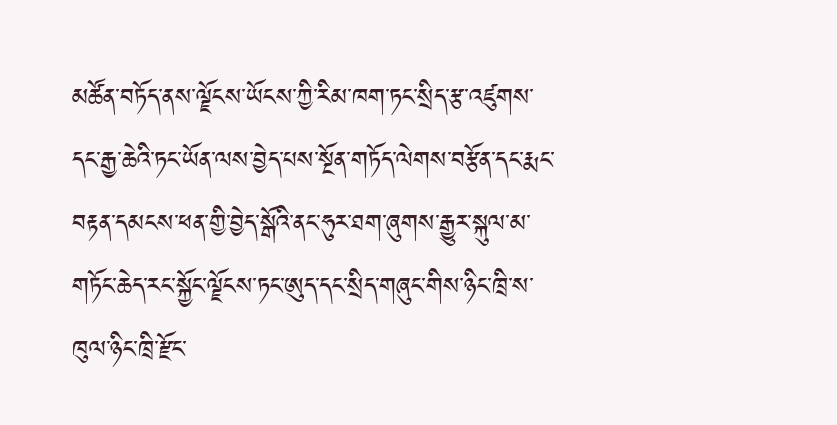མཚོན་བཏོད་ནས་ལྗོངས་ཡོངས་ཀྱི་རིམ་ཁག་ཏང་སྲིད་རྩ་འཛུགས་དང་རྒྱ་ཆེའི་ཏང་ཡོན་ལས་བྱེད་པས་སྔོན་གཏོད་ལེགས་བརྩོན་དང་རྨང་བརྟན་དམངས་ཕན་གྱི་བྱེད་སྒོའི་ནང་ཧུར་ཐག་ཞུགས་རྒྱུར་སྐུལ་མ་གཏོང་ཆེད་རང་སྐྱོང་ལྗོངས་ཏང་ཨུད་དང་སྲིད་གཞུང་གིས་ཉིང་ཁྲི་ས་ཁུལ་ཉིང་ཁྲི་རྫོང་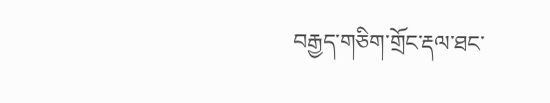བརྒྱད་གཅིག་གྲོང་རྡལ་ཐང་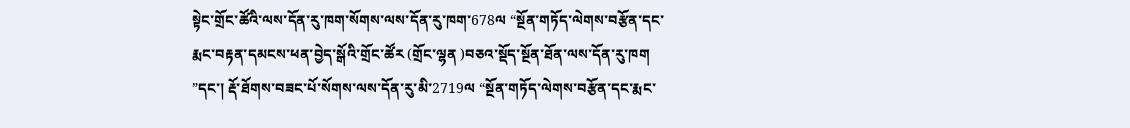སྟེང་གྲོང་ཚོའི་ལས་དོན་རུ་ཁག་སོགས་ལས་དོན་རུ་ཁག་678ལ “སྔོན་གཏོད་ལེགས་བརྩོན་དང་རྨང་བརྟན་དམངས་ཕན་བྱེད་སྒོའི་གྲོང་ཚོར (གྲོང་ལྷན )བཅའ་སྡོད་སྔོན་ཐོན་ལས་དོན་རུ་ཁག ”དང་། རྡོ་ཐོགས་བཟང་པོ་སོགས་ལས་དོན་རུ་མི་2719ལ “སྔོན་གཏོད་ལེགས་བརྩོན་དང་རྨང་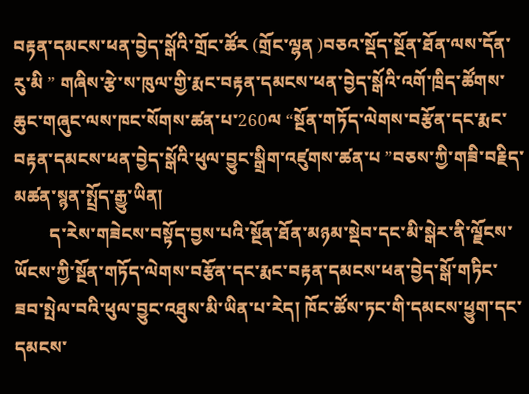བརྟན་དམངས་ཕན་བྱེད་སྒོའི་གྲོང་ཚོར (གྲོང་ལྷན )བཅའ་སྡོད་སྔོན་ཐོན་ལས་དོན་རུ་མི ” གཞིས་རྩེ་ས་ཁུལ་གྱི་རྨང་བརྟན་དམངས་ཕན་བྱེད་སྒོའི་འགོ་ཁྲིད་ཚོགས་ཆུང་གཞུང་ལས་ཁང་སོགས་ཚན་པ་260ལ “སྔོན་གཏོད་ལེགས་བརྩོན་དང་རྨང་བརྟན་དམངས་ཕན་བྱེད་སྒོའི་ཕུལ་བྱུང་སྒྲིག་འཛུགས་ཚན་པ ”བཅས་ཀྱི་གཟི་བརྗིད་མཚན་སྙན་སྤྲོད་རྒྱུ་ཡིན།
        ད་རེས་གཟེངས་བསྟོད་བྱས་པའི་སྔོན་ཐོན་མཉམ་སྡེབ་དང་མི་སྒེར་ནི་ལྗོངས་ཡོངས་ཀྱི་སྔོན་གཏོད་ལེགས་བརྩོན་དང་རྨང་བརྟན་དམངས་ཕན་བྱེད་སྒོ་གཏིང་ཟབ་སྤེལ་བའི་ཕུལ་བྱུང་འཐུས་མི་ཡིན་པ་རེད། ཁོང་ཚོས་ཏང་གི་དམངས་ཕྱུག་དང་དམངས་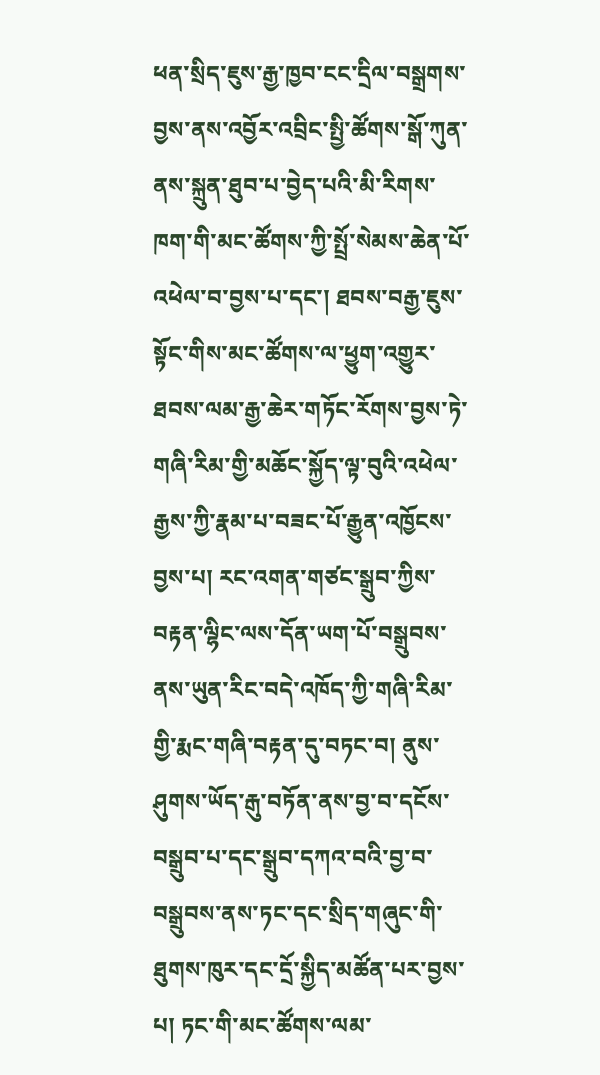ཕན་སྲིད་ཇུས་རྒྱ་ཁྱབ་ངང་དྲིལ་བསྒྲགས་བྱས་ནས་འབྱོར་འབྲིང་སྤྱི་ཚོགས་སྒོ་ཀུན་ནས་སྐྲུན་ཐུབ་པ་བྱེད་པའི་མི་རིགས་ཁག་གི་མང་ཚོགས་ཀྱི་སྤྲོ་སེམས་ཆེན་པོ་འཕེལ་བ་བྱས་པ་དང་། ཐབས་བརྒྱ་ཇུས་སྟོང་གིས་མང་ཚོགས་ལ་ཕྱུག་འགྱུར་ཐབས་ལམ་རྒྱ་ཆེར་གཏོང་རོགས་བྱས་ཏེ་གཞི་རིམ་གྱི་མཆོང་སྐྱོད་ལྟ་བུའི་འཕེལ་རྒྱས་ཀྱི་རྣམ་པ་བཟང་པོ་རྒྱུན་འཁྱོངས་བྱས་པ། རང་འགན་གཙང་སྒྲུབ་ཀྱིས་བརྟན་ལྷིང་ལས་དོན་ཡག་པོ་བསྒྲུབས་ནས་ཡུན་རིང་བདེ་འཁོད་ཀྱི་གཞི་རིམ་གྱི་རྨང་གཞི་བརྟན་དུ་བཏང་བ། ནུས་ཤུགས་ཡོད་རྒུ་བཏོན་ནས་བྱ་བ་དངོས་བསྒྲུབ་པ་དང་སྒྲུབ་དཀའ་བའི་བྱ་བ་བསྒྲུབས་ནས་ཏང་དང་སྲིད་གཞུང་གི་ཐུགས་ཁུར་དང་དྲོ་སྐྱིད་མཚོན་པར་བྱས་པ། ཏང་གི་མང་ཚོགས་ལམ་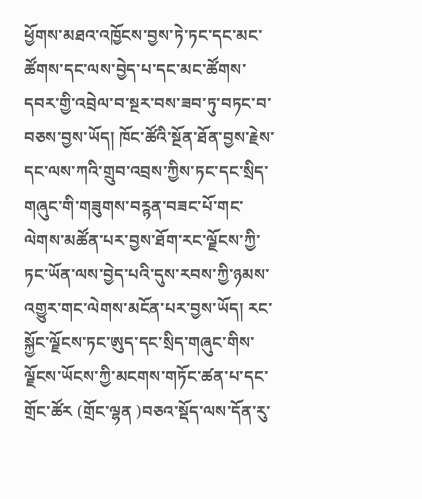ཕྱོགས་མཐའ་འཁྱོངས་བྱས་ཏེ་ཏང་དང་མང་ཚོགས་དང་ལས་བྱེད་པ་དང་མང་ཚོགས་དབར་གྱི་འབྲེལ་བ་སྔར་བས་ཟབ་ཏུ་བཏང་བ་བཅས་བྱས་ཡོད། ཁོང་ཚོའི་སྔོན་ཐོན་བྱས་རྗེས་དང་ལས་ཀའི་གྲུབ་འབྲས་ཀྱིས་ཏང་དང་སྲིད་གཞུང་གི་གཟུགས་བཪྙན་བཟང་པོ་གང་ལེགས་མཚོན་པར་བྱས་ཐོག་རང་ལྗོངས་ཀྱི་ཏང་ཡོན་ལས་བྱེད་པའི་དུས་རབས་ཀྱི་ཉམས་འགྱུར་གང་ལེགས་མངོན་པར་བྱས་ཡོད། རང་སྐྱོང་ལྗོངས་ཏང་ཨུད་དང་སྲིད་གཞུང་གིས་ལྗོངས་ཡོངས་ཀྱི་མངགས་གཏོང་ཚན་པ་དང་གྲོང་ཚོར (གྲོང་ལྷན )བཅའ་སྡོད་ལས་དོན་རུ་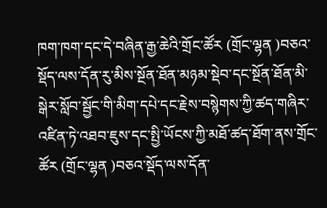ཁག་ཁག་དང་དེ་བཞིན་རྒྱ་ཆེའི་གྲོང་ཚོར (གྲོང་ལྷན )བཅའ་སྡོད་ལས་དོན་རུ་མིས་སྔོན་ཐོན་མཉམ་སྡེབ་དང་སྔོན་ཐོན་མི་སྒེར་སློབ་སྦྱོང་གི་མིག་དཔེ་དང་རྗེས་བསྙེགས་ཀྱི་ཚད་གཞིར་འཛིན་ཏེ་འཐབ་ཇུས་དང་སྤྱི་ཡོངས་ཀྱི་མཐོ་ཚད་ཐོག་ནས་གྲོང་ཚོར (གྲོང་ལྷན )བཅའ་སྡོད་ལས་དོན་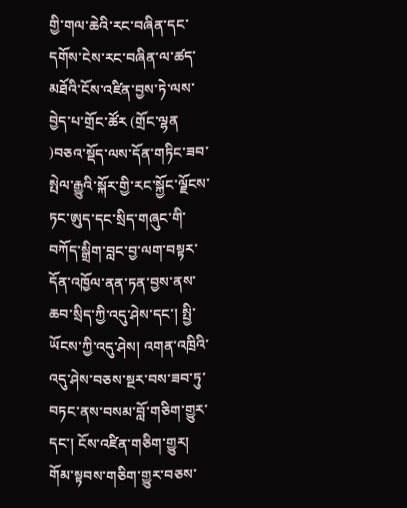གྱི་གལ་ཆེའི་རང་བཞིན་དང་དགོས་ངེས་རང་བཞིན་ལ་ཚད་མཐོའི་ངོས་འཛིན་བྱས་ཏེ་ལས་བྱེད་པ་གྲོང་ཚོར (གྲོང་ལྷན )བཅའ་སྡོད་ལས་དོན་གཏིང་ཟབ་སྤེལ་རྒྱུའི་སྐོར་གྱི་རང་སྐྱོང་ལྗོངས་ཏང་ཨུད་དང་སྲིད་གཞུང་གི་བཀོད་སྒྲིག་བླང་བྱ་ལག་བསྟར་དོན་འཁྱོལ་ནན་ཏན་བྱས་ནས་ཆབ་སྲིད་ཀྱི་འདུ་ཤེས་དང་། སྤྱི་ཡོངས་ཀྱི་འདུ་ཤེས། འགན་འཁྲིའི་འདུ་ཤེས་བཅས་སྔར་བས་ཟབ་ཏུ་བཏང་ནས་བསམ་བློ་གཅིག་གྱུར་དང་། ངོས་འཛིན་གཅིག་གྱུར། གོམ་སྟབས་གཅིག་གྱུར་བཅས་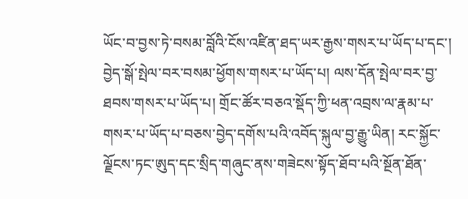ཡོང་བ་བྱས་ཏེ་བསམ་བློའི་ངོས་འཛིན་ཐད་ཡར་རྒྱས་གསར་པ་ཡོད་པ་དང་། བྱེད་སྒོ་སྤེལ་བར་བསམ་ཕྱོགས་གསར་པ་ཡོད་པ། ལས་དོན་སྤེལ་བར་བྱ་ཐབས་གསར་པ་ཡོད་པ། གྲོང་ཚོར་བཅའ་སྡོད་ཀྱི་ཕན་འབྲས་ལ་རྣམ་པ་གསར་པ་ཡོད་པ་བཅས་བྱེད་དགོས་པའི་འབོད་སྐུལ་བྱ་རྒྱུ་ཡིན། རང་སྐྱོང་ལྗོངས་ཏང་ཨུད་དང་སྲིད་གཞུང་ནས་གཟེངས་སྟོད་ཐོབ་པའི་སྔོན་ཐོན་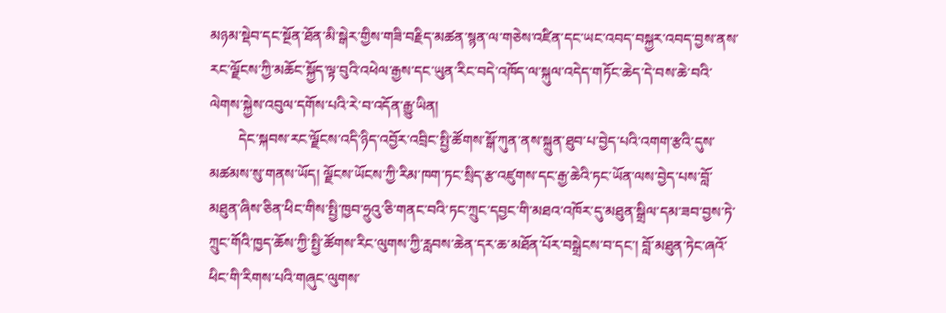མཉམ་སྡེབ་དང་སྔོན་ཐོན་མི་སྒེར་གྱིས་གཟི་བརྗིད་མཚན་སྙན་ལ་གཅེས་འཛིན་དང་ཡང་འབད་བསྐྱར་འབད་བྱས་ནས་རང་ལྗོངས་ཀྱི་མཆོང་སྐྱོད་ལྟ་བུའི་འཕེལ་རྒྱས་དང་ཡུན་རིང་བདེ་འཁོད་ལ་སྐུལ་འདེད་གཏོང་ཆེད་དེ་བས་ཆེ་བའི་ལེགས་སྐྱེས་འབུལ་དགོས་པའི་རེ་བ་འདོན་རྒྱུ་ཡིན།
        དེང་སྐབས་རང་ལྗོངས་འདི་ཉིད་འབྱོར་འབྲིང་སྤྱི་ཚོགས་སྒོ་ཀུན་ནས་སྐྲུན་ཐུབ་པ་བྱེད་པའི་འགག་རྩའི་དུས་མཚམས་སུ་གནས་ཡོད། ལྗོངས་ཡོངས་ཀྱི་རིམ་ཁག་ཏང་སྲིད་རྩ་འཛུགས་དང་རྒྱ་ཆེའི་ཏང་ཡོན་ལས་བྱེད་པས་བློ་མཐུན་ཞིས་ཅིན་ཕིང་གིས་སྤྱི་ཁྱབ་ཧྲུའུ་ཅི་གནང་བའི་ཏང་ཀྲུང་དབྱང་གི་མཐའ་འཁོར་དུ་མཐུན་སྒྲིལ་དམ་ཟབ་བྱས་ཏེ་ཀྲུང་གོའི་ཁྱད་ཆོས་ཀྱི་སྤྱི་ཚོགས་རིང་ལུགས་ཀྱི་རླབས་ཆེན་དར་ཆ་མཐོན་པོར་བསྒྲེངས་བ་དང་། བློ་མཐུན་ཏེང་ཞའོ་ཕིང་གི་རིགས་པའི་གཞུང་ལུགས་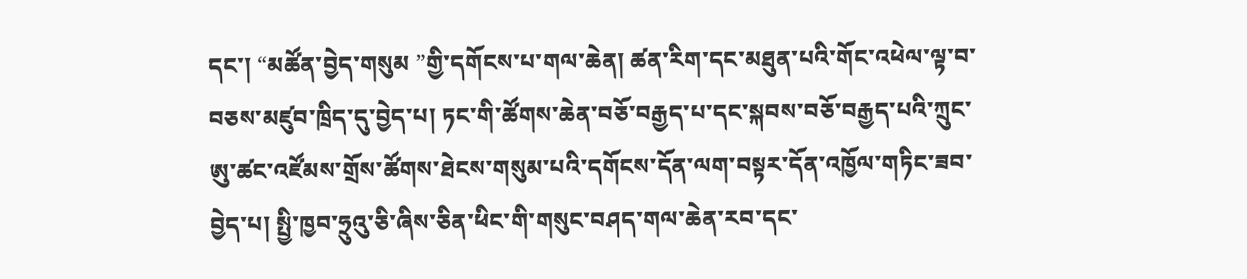དང་། “མཚོན་བྱེད་གསུམ ”གྱི་དགོངས་པ་གལ་ཆེན། ཚན་རིག་དང་མཐུན་པའི་གོང་འཕེལ་ལྟ་བ་བཅས་མཛུབ་ཁྲིད་དུ་བྱེད་པ། ཏང་གི་ཚོགས་ཆེན་བཅོ་བརྒྱད་པ་དང་སྐབས་བཅོ་བརྒྱད་པའི་ཀྲུང་ཨུ་ཚང་འཛོམས་གྲོས་ཚོགས་ཐེངས་གསུམ་པའི་དགོངས་དོན་ལག་བསྟར་དོན་འཁྱོལ་གཏིང་ཟབ་བྱེད་པ། སྤྱི་ཁྱབ་ཧྲུའུ་ཅི་ཞིས་ཅིན་ཕིང་གི་གསུང་བཤད་གལ་ཆེན་རབ་དང་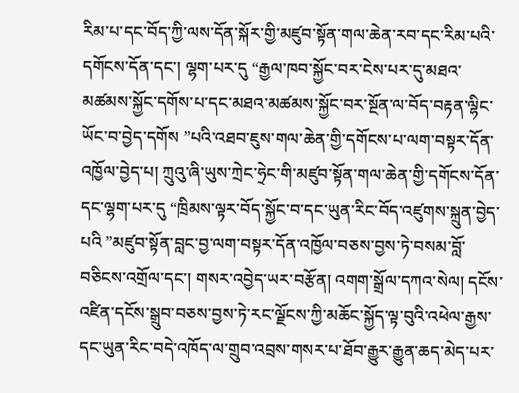རིམ་པ་དང་བོད་ཀྱི་ལས་དོན་སྐོར་གྱི་མཛུབ་སྟོན་གལ་ཆེན་རབ་དང་རིམ་པའི་དགོངས་དོན་དང་། ལྷག་པར་དུ “རྒྱལ་ཁབ་སྐྱོང་བར་ངེས་པར་དུ་མཐའ་མཚམས་སྐྱོང་དགོས་པ་དང་མཐའ་མཚམས་སྐྱོང་བར་སྔོན་ལ་བོད་བརྟན་ལྷིང་ཡོང་བ་བྱེད་དགོས ”པའི་འཐབ་ཇུས་གལ་ཆེན་གྱི་དགོངས་པ་ལག་བསྟར་དོན་འཁྱོལ་བྱེད་པ། ཀྲུའུ་ཞི་ཡུས་ཀྲེང་ཧྲེང་གི་མཛུབ་སྟོན་གལ་ཆེན་གྱི་དགོངས་དོན་དང་ལྷག་པར་དུ “ཁྲིམས་ལྟར་བོད་སྐྱོང་བ་དང་ཡུན་རིང་བོད་འཛུགས་སྐྲུན་བྱེད་པའི ”མཛུབ་སྟོན་བླང་བྱ་ལག་བསྟར་དོན་འཁྱོལ་བཅས་བྱས་ཏེ་བསམ་བློ་བཅིངས་འགྲོལ་དང་། གསར་འབྱེད་ཡར་བརྩོན། འགག་སྒྲོལ་དཀའ་སེལ། དངོས་འཛིན་དངོས་སྒྲུབ་བཅས་བྱས་ཏེ་རང་ལྗོངས་ཀྱི་མཆོང་སྐྱོད་ལྟ་བུའི་འཕེལ་རྒྱས་དང་ཡུན་རིང་བདེ་འཁོད་ལ་གྲུབ་འབྲས་གསར་པ་ཐོབ་རྒྱུར་རྒྱུན་ཆད་མེད་པར་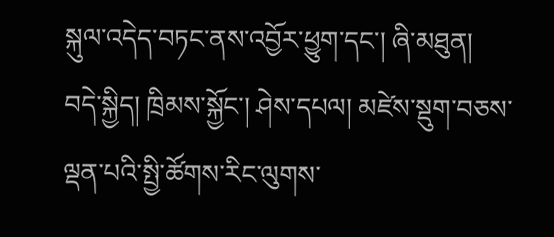སྐུལ་འདེད་བཏང་ནས་འབྱོར་ཕྱུག་དང་། ཞི་མཐུན། བདེ་སྐྱིད། ཁྲིམས་སྐྱོང་། ཤེས་དཔལ། མཛེས་སྡུག་བཅས་ལྡན་པའི་སྤྱི་ཚོགས་རིང་ལུགས་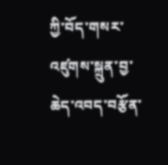ཀྱི་བོད་གསར་འཛུགས་སྐྲུན་བྱ་ཆེད་འབད་བརྩོན་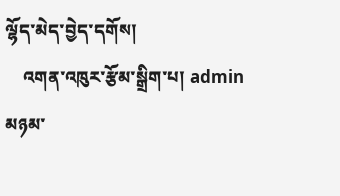ལྷོད་མེད་བྱེད་དགོས།
    འགན་འཁུར་རྩོམ་སྒྲིག་པ། admin
མཉམ་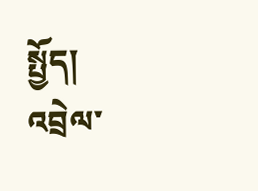སྤྱོད།
འབྲེལ་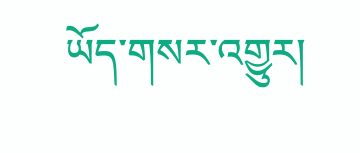ཡོད་གསར་འགྱུར།